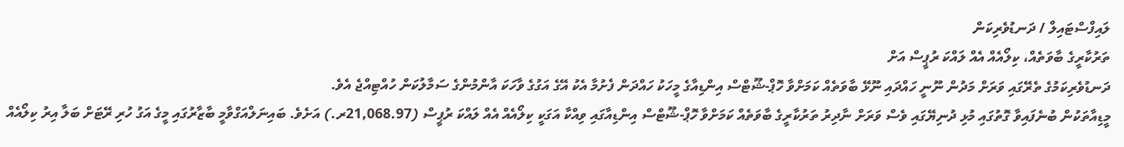ލައިފްސްޓައިލް / ދަނޑުވެރިކަން
ތަރުކާރީގެ ބާވަތެއް، ކިލޯއެއް އެއް ލައްކަ ރުޕީސް އަށް
ދަނޑުވެރިކަމުގެ ތެރޭގައި ވަރަށް މަދުން ނޫނީ ހައްދައި ނޫޅޭ ބާވަތެއް ކަމަށްވާ ހޮޕް-ޝޫޓްސް އިންޑިއާގެ މީހަކު ހައްދަން ފެށުމާ އެކު އޭގެ އަގުގެ ވާހަކަ އާންމުންގެ ސަމާލުކަން ހުއްޓިއްޖެ އެވެ.
މީޑިއާތަކުން ބުނެފައިވާ ގޮތުގައި މުޅި ދުނިޔޭގައި ވެސް ވަރަށް ނާދިރު ތަރުކާރީގެ ބާވަތެއް ކަމަށްވާ ހޮޕް-ޝޫޓްސް އިންޑިއާގައި ވިއްކާ އަގަކީ ކިލޯއެއް އެއް ލައްކަ ރުޕީސް (21,068.97ރ.) އަށެވެ. ބައިނަލްއަގްވާމީ ބާޒާރުގައި މީގެ އަގު ހުރި ރޭޓަށް ބަލާ އިރު ކިލޯއެއް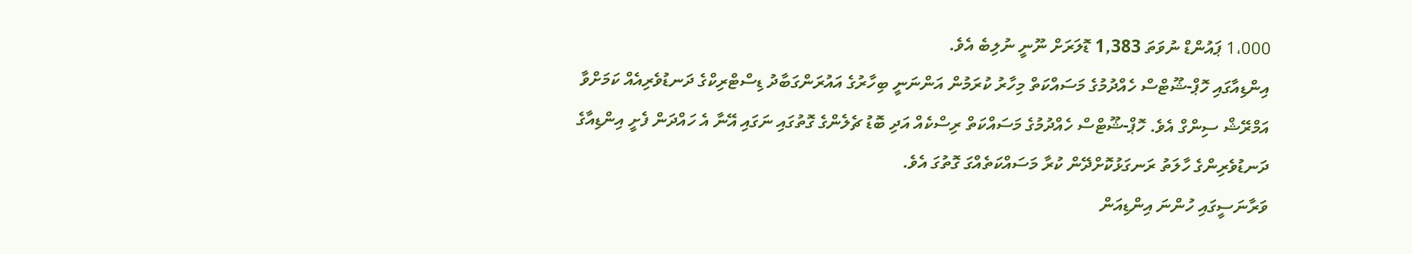1،000 ޕައުންޑް ނުވަތަ 1,383 ޑޮލަރަށް ނޫނީ ނުލިބެ އެވެ.
އިންޑިއާގައި ހޮޕް-ޝޫޓްސް ހެއްދުމުގެ މަސައްކަތް މިހާރު ކުރަމުން އަންނަނީ ބިހާރުގެ އައުރަންގަބާދު ޑިސްޓްރިކްގެ ދަނޑުވެރިއެއް ކަމަށްވާ އަމްރޭޝް ސިންގް އެވެ. ހޮޕް-ޝޫޓްސް ހެއްދުމުގެ މަސައްކަތް ރިސްކެއް އަދި ބޮޑު ޗެލެންގެ ގޮތުގައި ނަގައި އޭނާ އެ ހައްދަން ފެށީ އިންޑިއާގެ ދަނޑުވެރިންގެ ހާލަތު ރަނގަޅުކޮށްދޭން ކުރާ މަސައްކަތެއްގަ ގޮތުގަ އެވެ.
ވަރާނަސީގައި ހުންނަ އިންޑިއަން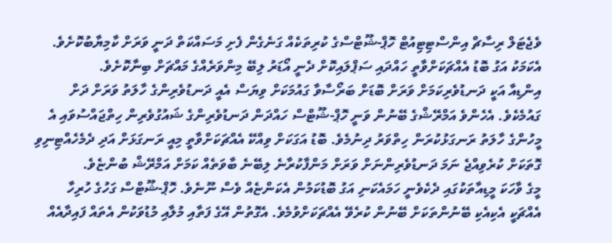ވެޖެޓަލް ރިސާޗް އިންސްޓިޓިއުޓް ހޮޕް-ޝޫޓްސްގެ ކުރިތަކެއް ގަނެގެން ފެށި މަސައްކަތް ދަނީ ވަރަށް ކާމިޔާބުކޮށެވެ. އެކަމަކު އަގު ބޮޑު އެއްޗަކަށްވާތީ ހައްދައި ސަޕްލައިކޮށް ދެނީ އޯޑަރު ލިބޭ މިންވަރެއްގެ މައްޗަށް ބިނާކޮށެވެ.
އިންޑިއާ އަކީ ދަނޑުވެރިކަމަށް ވަރަށް ބޮޑަށް ބަރޯސާވާ ގައުމަކަށް ވިޔަސް އެއީ ދަނޑުވެރިންގެ ހާލަތު ވަރަށް ދަށް ގައުމެކެވެ. އެހެންވެ އަމްރޭޝްގެ ބޭނުން ވަނީ ހޮޕް-ޝޫޓްސް ހައްދަން ދަނޑުވެރިންގެ ޝައުގުވެރިން ހިތްޖައްސުވައި އެ މީހުންގެ ހާލަތު ރަނގަޅުކުރަން ހިތްވަރު ދިނުމެވެ. ބޮޑު އަގަކަށް ވިއްކޭ އެއްޗަކަށްވާތީ މިއީ ރަނގަޅަށް އަދި ދެމެހެއްޓިނިވި ގޮތަކަށް ކުރެވިއްޖެ ނަމަ ދަނޑުވެރިންނަށް ވަރަށް މަންފާކުރާނެ ލިބޭނެ ބާވަތެއް ކަމަށް އަމްރޭޝް ބުންޏެވެ.
މީގެ ވާހަކަ މީޑިއާތަކުގައި ދެކެވެނީ ހަމައެކަނި އަގު ބޮޑުކަމުން އެކަންޏެއް ވެސް ނޫނެވެ. ހޮޕް-ޝޫޓްސް ގަހުގެ ހުރިހާ އެއްޗަކީ އެކިއެކި ބޭނުންތަކަށް ބޭނުން ކުރެވޭ އެއްޗަކަށްވުމެވެ. އެގޮތުން އޭގެ ފަތާއި މުލާއި މުޑުވަކުން އެތައް ފައިދާއެއް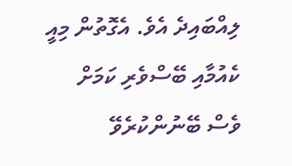ލިއްބައިދެ އެވެ. އެގޮތުން މިއީ ކެއުމާއި ބޭސްވެރި ކަމަށް ވެސް ބޭނުންކުރެވޭ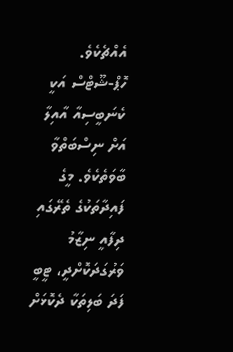އެއްޗެކެވެ.
ހޮޕް-ޝޫޓްސް އަކީ ކެނަބީސިއާ އާއިލާ އަށް ނިސްބަތްވާ ބާވަތެކެވެ. މީގެ ފައިދާތަކުގެ ތެރޭގައި ދިފާއީ ނިޒާމު ވަރުގަދަކޮށްދީ، ޓީބީ ފަދަ ބަލިތަކާ ދެކޮޅަށް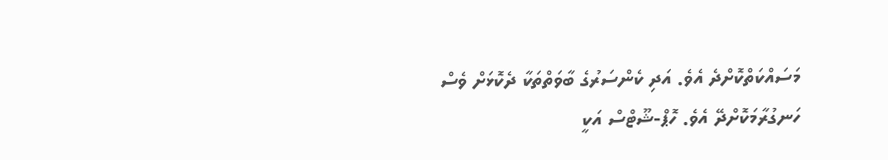މަސައްކަތްކޮށްދެ އެވެ. އަދި ކެންސަރުގެ ބާވަތްތަކާ ދެކޮޅަށް ވެސް ހަނގުރާމަކޮށްދޭ އެވެ. ހޮޕް-ޝޫޓްސް އަކީ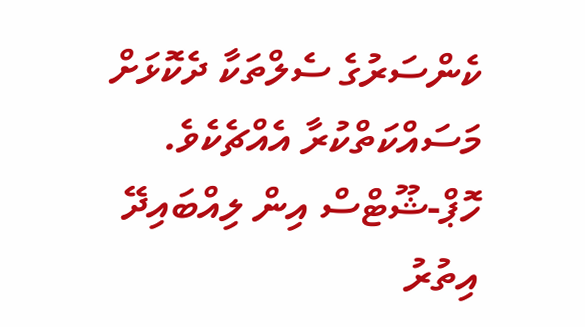ކެންސަރުގެ ސެލްތަކާ ދެކޮޅަށް މަސައްކަތްކުރާ އެއްޗެކެވެ.
ހޮޕް-ޝޫޓްސް އިން ލިއްބައިދޭ އިތުރު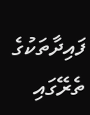ފައިދާތަކުގެ ތެރޭގައި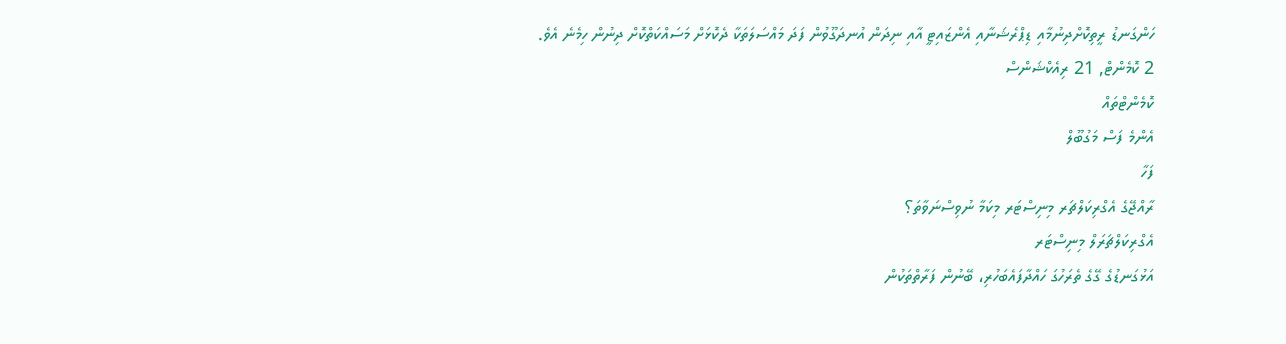ހަންގަނޑު ރީތިކޮށްދިނުމާއި ޑިޕްރެޝަނާއި އެންޒައިޓީ އާއި ނިދަން އުނދަގޫވުން ފަދަ މައްސަލަތަކާ ދެކޮޅަށް މަސައްކަތްކޮށް ދިނުން ހިމެނެ އެވެ.
2 ކޮމެންޓް, 21 ރިއެކްޝަންސް
ކޮމެންޓްތައް
އެންމެ ފަސް މަގުބޫލް
ފަހާ
ރާއްޖޭގެ އެގްރިކަލްޗަރ މިނިސްޓަރ މިކަމާ ނުވިސްނަވާތަ؟
އެގްރިކަލްޗަރަލް މިނިސްޓަރ
އަޅުގަނޑުގެ ގޭގެ ތެރަހުގަ ހައްދާފައެބަހުރި، ބޭނުން ފަރާތްތަކުން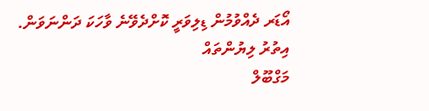އޯޑަރ ދެއްވުމުން ޑިލިވަރީ ކޮށްދެވޭނެ ވާހަކަ ދަންނަވަން.
އިތުރު ލިޔުންތައް
މަގްބޫލް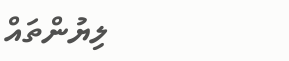ލިޔުންތައް